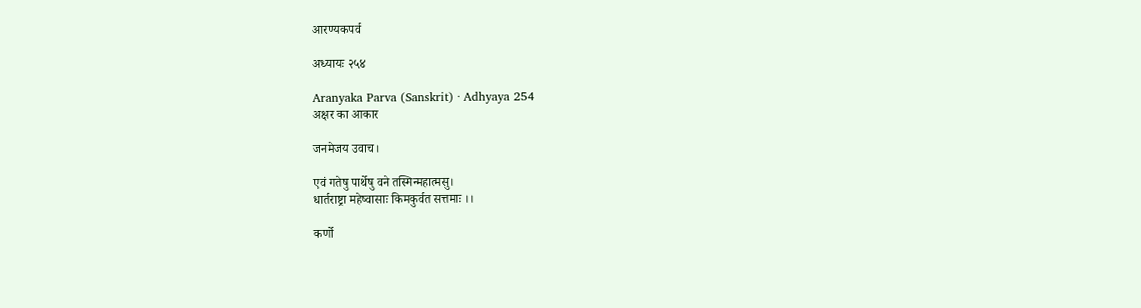आरण्यकपर्व

अध्यायः २५४

Aranyaka Parva (Sanskrit) · Adhyaya 254
अक्षर का आकार

जनमेजय उवाच।

एवं गतेषु पार्थेषु वने तस्मिन्महात्मसु।
धार्तराष्ट्रा महेष्वासाः किमकुर्वत सत्तमाः ।।

कर्णो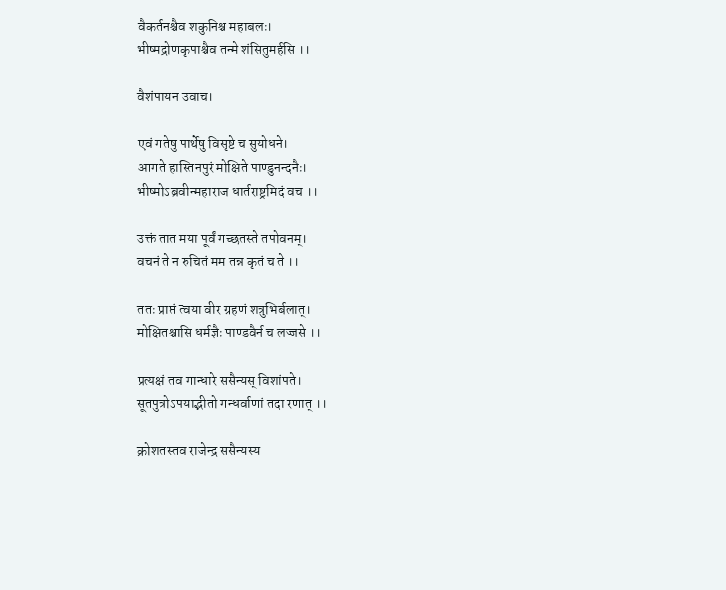वैकर्तनश्चैव शकुनिश्च महाबलः।
भीष्मद्रोणकृपाश्चैव तन्मे शंसितुमर्हसि ।।

वैशंपायन उवाच।

एवं गतेषु पार्थेषु विसृष्टे च सुयोधने।
आगते हास्तिनपुरं मोक्षिते पाण्डुनन्दनैः।
भीष्मोऽब्रवीन्महाराज धार्तराष्ट्रमिदं वच ।।

उक्तं तात मया पूर्वं गच्छतस्ते तपोवनम्।
वचनं ते न रुचितं मम तन्न कृतं च ते ।।

ततः प्राप्तं त्वया वीर ग्रहणं शत्रुभिर्बलात्।
मोक्षितश्चासि धर्मज्ञैः पाण्डवैर्न च लज्जसे ।।

प्रत्यक्षं तव गान्धारे ससैन्यस् विशांपते।
सूतपुत्रोऽपयाद्भीतो गन्धर्वाणां तदा रणात् ।।

क्रोशतस्तव राजेन्द्र ससैन्यस्य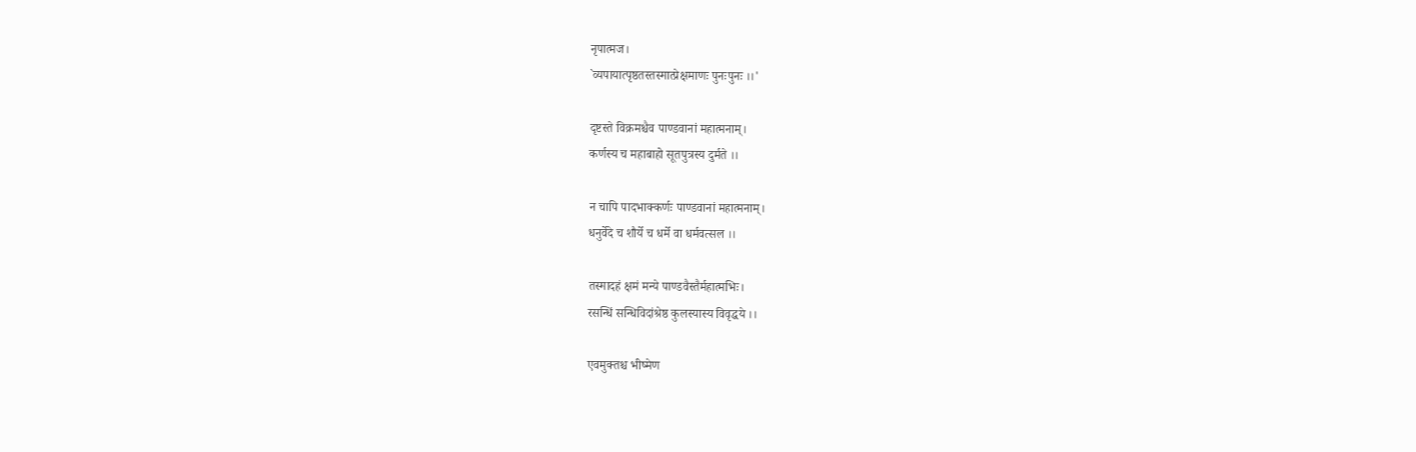नृपात्मज।
`व्यपायात्पृष्ठतस्तस्मात्प्रेक्षमाणः पुनःपुनः ।।'

दृष्टस्ते विक्रमश्चैव पाण्डवानां महात्मनाम्।
कर्णस्य च महाबाहो सूतपुत्रस्य दुर्मते ।।

न चापि पादभाक्कर्णः पाण्डवानां महात्मनाम्।
धनुर्वेदे च शौर्ये च धर्मे वा धर्मवत्सल ।।

तस्मादहं क्षमं मन्ये पाण्डवैस्तैर्महात्मभिः।
रसन्धिं सन्धिविदांश्रेष्ठ कुलस्यास्य विवृद्धये ।।

एवमुक्तश्च भीष्मेण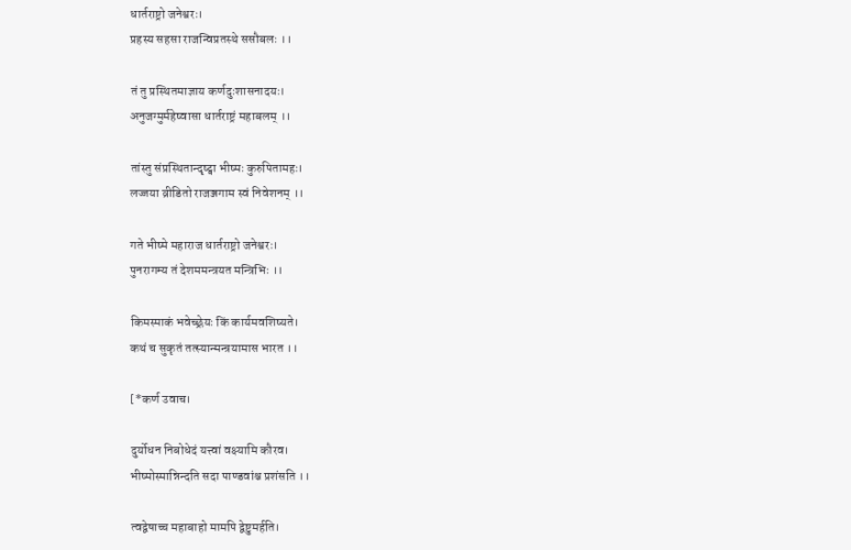धार्तराष्ट्रो जनेश्वरः।
प्रहस्य सहसा राजन्विप्रतस्थे ससौबलः ।।

तं तु प्रस्थितमाज्ञाय कर्णदुःशासनादयः।
अनुजग्मुर्महेष्वासा धार्तराष्ट्रं महाबलम् ।।

तांस्तु संप्रस्थितान्दृष्ट्वा भीष्मः कुरुपितामहः।
लज्जया व्रीडितो राजञ्जगाम स्वं निवेशनम् ।।

गते भीष्मे महाराज धार्तराष्ट्रो जनेश्वरः।
पुनरागम्य तं देशममन्त्रयत मन्त्रिभिः ।।

किमस्माकं भवेच्छ्रेयः किं कार्यमवशिष्यते।
कथं च सुकृतं तत्स्यान्मन्त्रयामास भारत ।।

[*कर्ण उवाच।

दुर्योधन निबोधेदं यत्त्वां वक्ष्यामि कौरव।
भीष्मोस्मान्निन्दति सदा पाण्डवांश्च प्रशंसति ।।

त्वद्वेषाच्च महाबाहो मामपि द्वेष्टुमर्हति।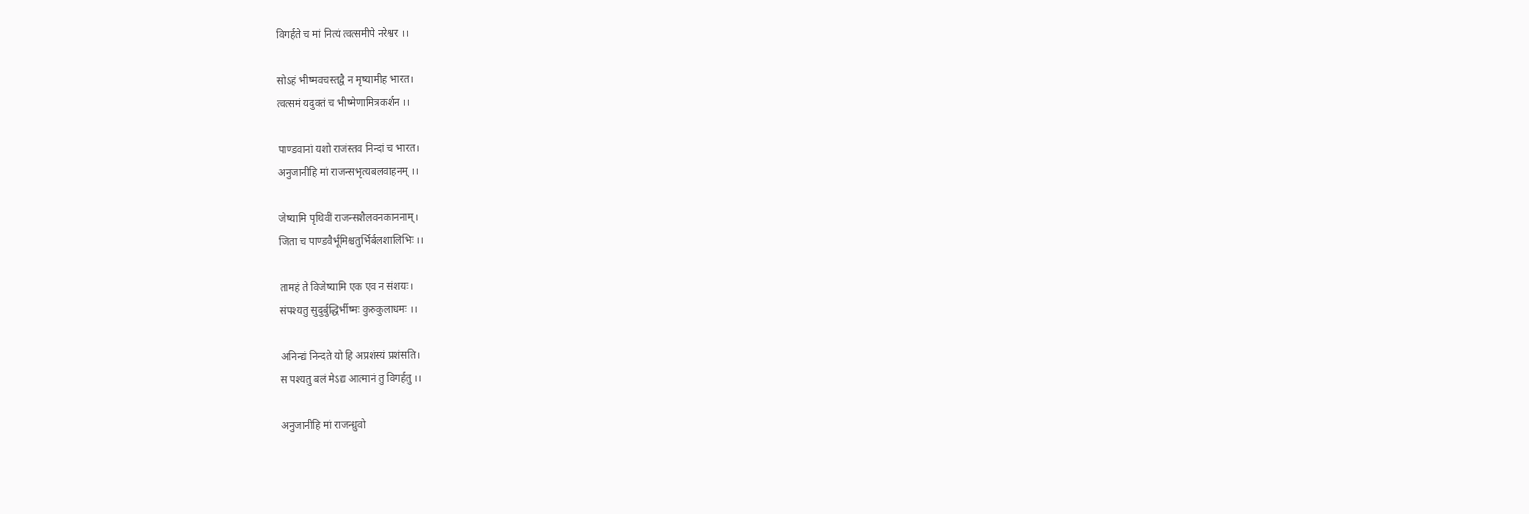विगर्हते च मां नित्यं त्वत्समीपे नरेश्वर ।।

सोऽहं भीष्मवचस्तद्वै न मृष्यामीह भारत।
त्वत्समं यदुक्तं च भीष्मेणामित्रकर्शन ।।

पाण्डवानां यशो राजंस्तव निन्दां च भारत।
अनुजानीहि मां राजन्सभृत्यबलवाहनम् ।।

जेष्यामि पृथिवीं राजन्सशैलवनकाननाम्।
जिता च पाण्डवैर्भूमिश्चतुर्भिर्बलशालिभिः ।।

तामहं ते विजेष्यामि एक एव न संशयः।
संपश्यतु सुदुर्बुद्धिर्भीष्मः कुरुकुलाधमः ।।

अनिन्द्यं निन्दते यो हि अप्रशंस्यं प्रशंसति।
स पश्यतु बलं मेऽद्य आत्मानं तु विगर्हतु ।।

अनुजानीहि मां राजन्ध्रुवो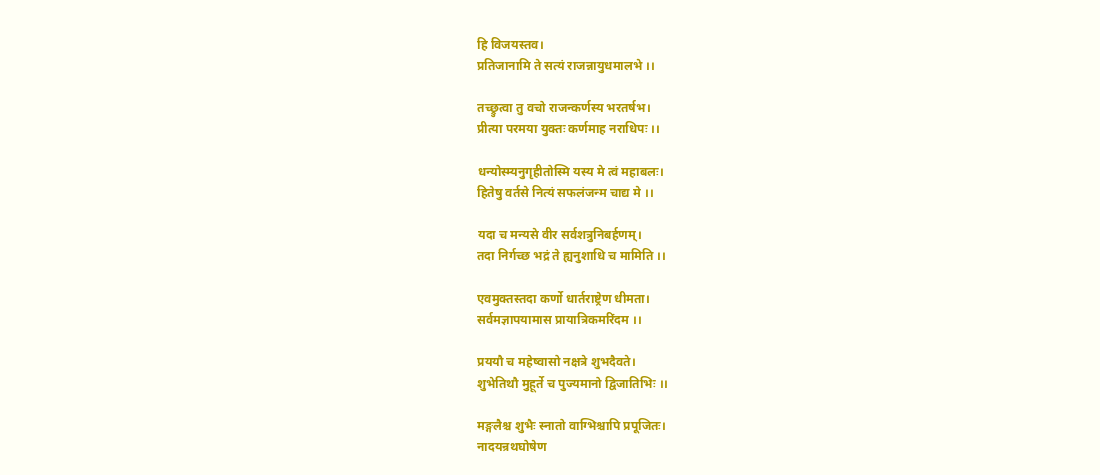हि विजयस्तव।
प्रतिजानामि ते सत्यं राजन्नायुधमालभे ।।

तच्छ्रुत्वा तु वचो राजन्कर्णस्य भरतर्षभ।
प्रीत्या परमया युक्तः कर्णमाह नराधिपः ।।

धन्योस्म्यनुगृहीतोस्मि यस्य मे त्वं महाबलः।
हितेषु वर्तसे नित्यं सफलंजन्म चाद्य मे ।।

यदा च मन्यसे वीर सर्वशत्रुनिबर्हणम्।
तदा निर्गच्छ भद्रं ते ह्यनुशाधि च मामिति ।।

एवमुक्तस्तदा कर्णो धार्तराष्ट्रेण धीमता।
सर्वमज्ञापयामास प्रायात्रिकमरिंदम ।।

प्रययौ च महेष्वासो नक्षत्रे शुभदैवते।
शुभेतिथौ मुहूर्ते च पुज्यमानो द्विजातिभिः ।।

मङ्गलैश्च शुभैः स्नातो वाग्भिश्चापि प्रपूजितः।
नादयन्रथघोषेण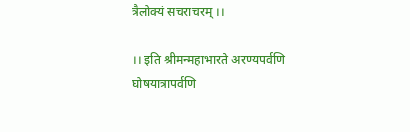त्रैलोक्यं सचराचरम् ।।

।। इति श्रीमन्महाभारते अरण्यपर्वणि
घोषयात्रापर्वणि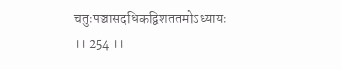चतुःपञ्चासदधिकद्विशततमोऽध्यायः ।। 254 ।।